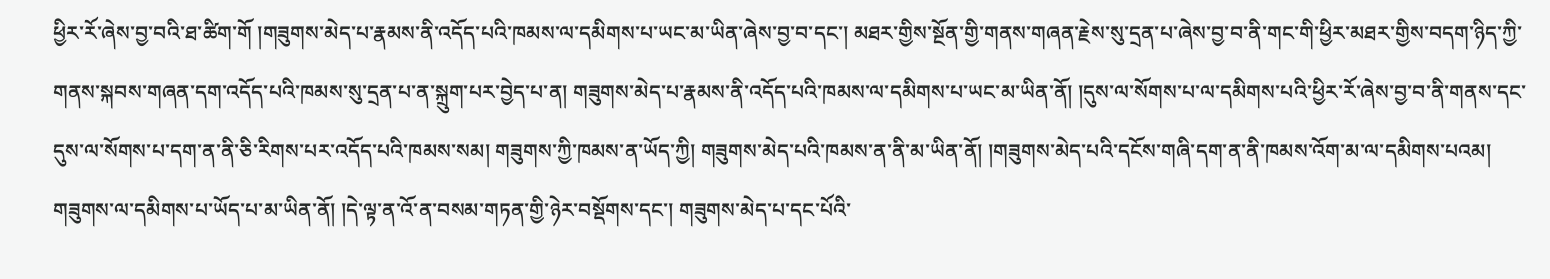ཕྱིར་རོ་ཞེས་བྱ་བའི་ཐ་ཚིག་གོ །གཟུགས་མེད་པ་རྣམས་ནི་འདོད་པའི་ཁམས་ལ་དམིགས་པ་ཡང་མ་ཡིན་ཞེས་བྱ་བ་དང་། མཐར་གྱིས་སྔོན་གྱི་གནས་གཞན་རྗེས་སུ་དྲན་པ་ཞེས་བྱ་བ་ནི་གང་གི་ཕྱིར་མཐར་གྱིས་བདག་ཉིད་ཀྱི་གནས་སྐབས་གཞན་དག་འདོད་པའི་ཁམས་སུ་དྲན་པ་ན་སྐྲུག་པར་བྱེད་པ་ན། གཟུགས་མེད་པ་རྣམས་ནི་འདོད་པའི་ཁམས་ལ་དམིགས་པ་ཡང་མ་ཡིན་ནོ། །དུས་ལ་སོགས་པ་ལ་དམིགས་པའི་ཕྱིར་རོ་ཞེས་བྱ་བ་ནི་གནས་དང་དུས་ལ་སོགས་པ་དག་ན་ནི་ཅི་རིགས་པར་འདོད་པའི་ཁམས་སམ། གཟུགས་ཀྱི་ཁམས་ན་ཡོད་ཀྱི། གཟུགས་མེད་པའི་ཁམས་ན་ནི་མ་ཡིན་ནོ། །གཟུགས་མེད་པའི་དངོས་གཞི་དག་ན་ནི་ཁམས་འོག་མ་ལ་དམིགས་པའམ། གཟུགས་ལ་དམིགས་པ་ཡོད་པ་མ་ཡིན་ནོ། །དེ་ལྟ་ན་འོ་ན་བསམ་གཏན་གྱི་ཉེར་བསྡོགས་དང་། གཟུགས་མེད་པ་དང་པོའི་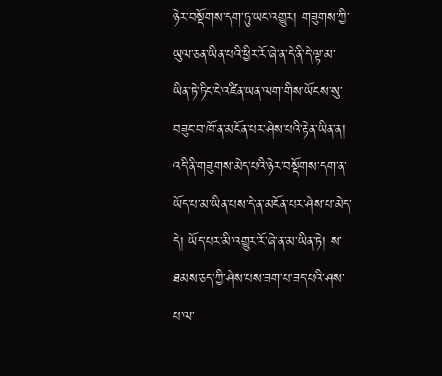ཉེར་བསྡོགས་དག་ཏུ་ཡང་འགྱུར། གཟུགས་ཀྱི་ཡུལ་ཅན་ཡིན་པའི་ཕྱིར་རོ་ཞེ་ན་དེ་ནི་དེ་ལྟ་མ་ཡིན་ཏེ་ཏིང་ངེ་འཛིན་ཡན་ལག་གིས་ཡོངས་སུ་བཟུང་བ་ཁོ་ན་མངོན་པར་ཤེས་པའི་རྟེན་ཡིན་ན། འདི་ནི་གཟུགས་མེད་པའི་ཉེར་བསྡོགས་དག་ན་ཡོད་པ་མ་ཡིན་པས་དེ་ན་མངོན་པར་ཤེས་པ་མེད་དེ། ཡོད་པར་མི་འགྱུར་རོ་ཞེ་ན་མ་ཡིན་ཏེ། ས་ཐམས་ཅད་ཀྱི་ཤེས་པས་ཟག་པ་ཟད་པའི་ཤས་པ་ལ་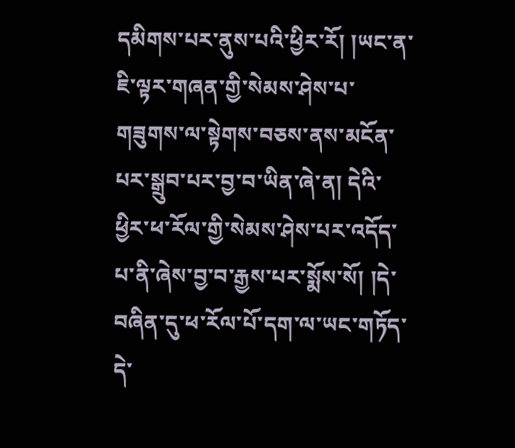དམིགས་པར་ནུས་པའི་ཕྱིར་རོ། །ཡང་ན་ཇི་ལྟར་གཞན་གྱི་སེམས་ཤེས་པ་གཟུགས་ལ་སྟེགས་བཅས་ནས་མངོན་པར་སྒྲུབ་པར་བྱ་བ་ཡིན་ཞེ་ན། དེའི་ཕྱིར་ཕ་རོལ་གྱི་སེམས་ཤེས་པར་འདོད་པ་ནི་ཞེས་བྱ་བ་རྒྱས་པར་སྨོས་སོ། །དེ་བཞིན་དུ་ཕ་རོལ་པོ་དག་ལ་ཡང་གཏོད་དེ་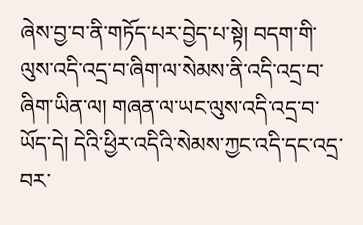ཞེས་བྱ་བ་ནི་གཏོད་པར་བྱེད་པ་སྟེ། བདག་གི་ལུས་འདི་འདྲ་བ་ཞིག་ལ་སེམས་ནི་འདི་འདྲ་བ་ཞིག་ཡིན་ལ། གཞན་ལ་ཡང་ལུས་འདི་འདྲ་བ་ཡོད་དེ། དེའི་ཕྱིར་འདིའི་སེམས་ཀྱང་འདི་དང་འདྲ་བར་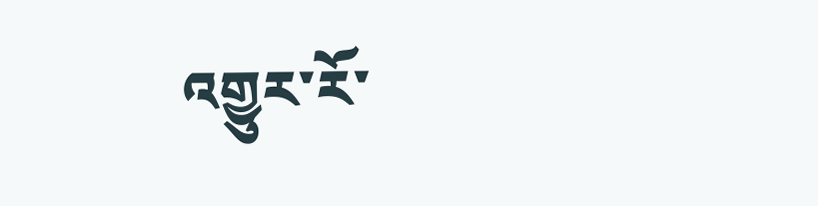འགྱུར་རོ་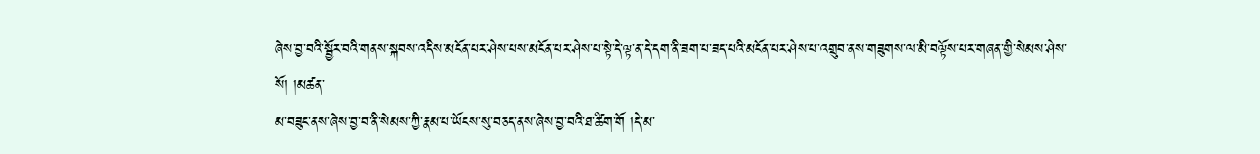ཞེས་བྱ་བའི་སྦྱོར་བའི་གནས་སྐབས་འདིས་མངོན་པར་ཤེས་པས་མངོན་པར་ཤེས་པ་སྟེ་དེ་ལྟ་ན་དེ་དག་ནི་ཟག་པ་ཟད་པའི་མངོན་པར་ཤེས་པ་འགྲུབ་ནས་གཟུགས་ལ་མི་བལྟོས་པར་གཞན་གྱི་སེམས་ཤེས་སོ། །མཚན་
མ་བཟུང་ནས་ཞེས་བྱ་བ་ནི་སེམས་ཀྱི་རྣམ་པ་ཡོངས་སུ་བཅད་ནས་ཞེས་བྱ་བའི་ཐ་ཚིག་གོ །དེ་མ་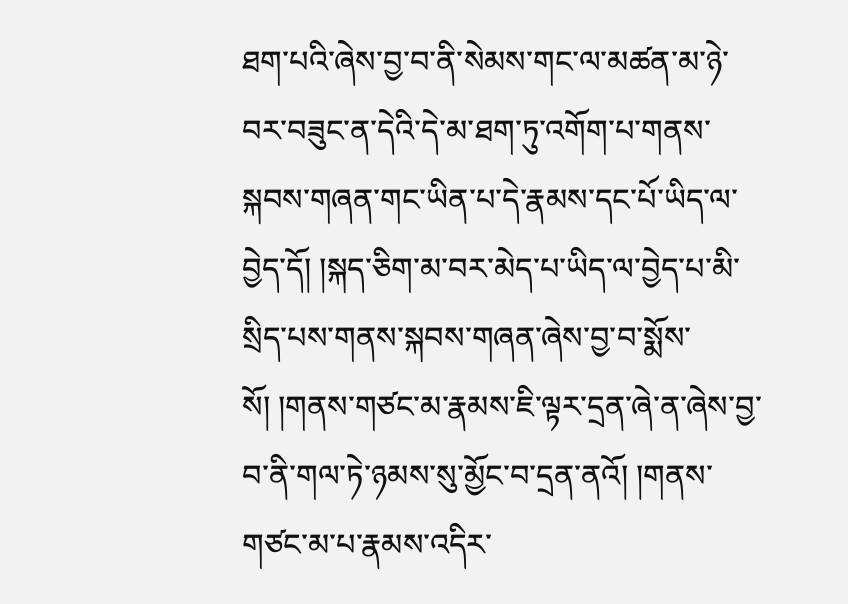ཐག་པའི་ཞེས་བྱ་བ་ནི་སེམས་གང་ལ་མཚན་མ་ཉེ་བར་བཟུང་ན་དེའི་དེ་མ་ཐག་ཏུ་འགོག་པ་གནས་སྐབས་གཞན་གང་ཡིན་པ་དེ་རྣམས་དང་པོ་ཡིད་ལ་བྱེད་དོ། །སྐད་ཅིག་མ་བར་མེད་པ་ཡིད་ལ་བྱེད་པ་མི་སྲིད་པས་གནས་སྐབས་གཞན་ཞེས་བྱ་བ་སྨོས་སོ། །གནས་གཙང་མ་རྣམས་ཇི་ལྟར་དྲན་ཞེ་ན་ཞེས་བྱ་བ་ནི་གལ་ཏེ་ཉམས་སུ་མྱོང་བ་དྲན་ནའོ། །གནས་གཙང་མ་པ་རྣམས་འདིར་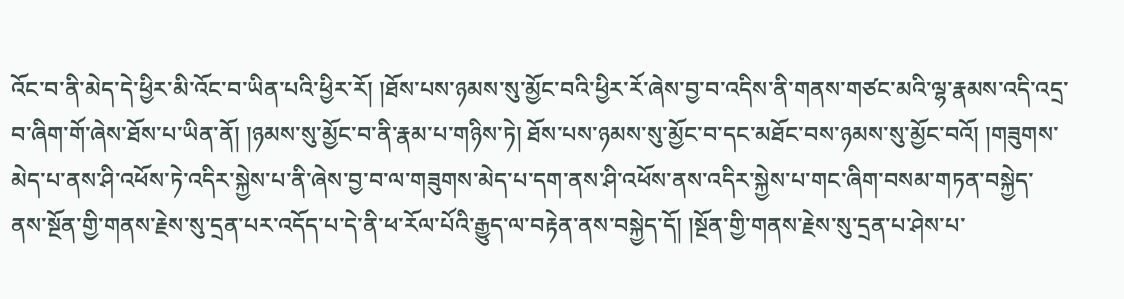འོང་བ་ནི་མེད་དེ་ཕྱིར་མི་འོང་བ་ཡིན་པའི་ཕྱིར་རོ། །ཐོས་པས་ཉམས་སུ་མྱོང་བའི་ཕྱིར་རོ་ཞེས་བྱ་བ་འདིས་ནི་གནས་གཙང་མའི་ལྷ་རྣམས་འདི་འདྲ་བ་ཞིག་གོ་ཞེས་ཐོས་པ་ཡིན་ནོ། །ཉམས་སུ་མྱོང་བ་ནི་རྣམ་པ་གཉིས་ཏེ། ཐོས་པས་ཉམས་སུ་མྱོང་བ་དང་མཐོང་བས་ཉམས་སུ་མྱོང་བའོ། །གཟུགས་མེད་པ་ནས་ཤི་འཕོས་ཏེ་འདིར་སྐྱེས་པ་ནི་ཞེས་བྱ་བ་ལ་གཟུགས་མེད་པ་དག་ནས་ཤི་འཕོས་ནས་འདིར་སྐྱེས་པ་གང་ཞིག་བསམ་གཏན་བསྐྱེད་ནས་སྔོན་གྱི་གནས་རྗེས་སུ་དྲན་པར་འདོད་པ་དེ་ནི་ཕ་རོལ་པོའི་རྒྱུད་ལ་བརྟེན་ནས་བསྐྱེད་དོ། །སྔོན་གྱི་གནས་རྗེས་སུ་དྲན་པ་ཤེས་པ་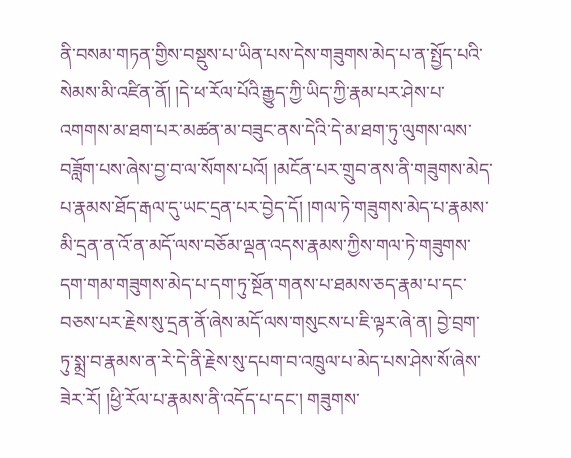ནི་བསམ་གཏན་གྱིས་བསྡུས་པ་ཡིན་པས་དེས་གཟུགས་མེད་པ་ན་སྤྱོད་པའི་སེམས་མི་འཛིན་ནོ། །དེ་ཕ་རོལ་པོའི་རྒྱུད་ཀྱི་ཡིད་ཀྱི་རྣམ་པར་ཤེས་པ་འགགས་མ་ཐག་པར་མཚན་མ་བཟུང་ནས་དེའི་དེ་མ་ཐག་ཏུ་ལུགས་ལས་བཟློག་པས་ཞེས་བྱ་བ་ལ་སོགས་པའོ། །མངོན་པར་གྲུབ་ནས་ནི་གཟུགས་མེད་པ་རྣམས་ཐོད་རྒལ་དུ་ཡང་དྲན་པར་བྱེད་དོ། །གལ་ཏེ་གཟུགས་མེད་པ་རྣམས་མི་དྲན་ན་འོ་ན་མདོ་ལས་བཅོམ་ལྡན་འདས་རྣམས་ཀྱིས་གལ་ཏེ་གཟུགས་དག་གམ་གཟུགས་མེད་པ་དག་ཏུ་སྔོན་གནས་པ་ཐམས་ཅད་རྣམ་པ་དང་བཅས་པར་རྗེས་སུ་དྲན་ནོ་ཞེས་མདོ་ལས་གསུངས་པ་ཇི་ལྟར་ཞེ་ན། བྱེ་བྲག་ཏུ་སྨྲ་བ་རྣམས་ན་རེ་དེ་ནི་རྗེས་སུ་དཔག་བ་འཁྲུལ་པ་མེད་པས་ཤེས་སོ་ཞེས་ཟེར་རོ། །ཕྱི་རོལ་པ་རྣམས་ནི་འདོད་པ་དང་། གཟུགས་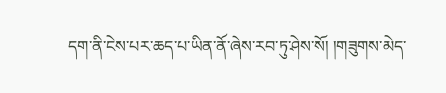དག་ནི་ངེས་པར་ཆད་པ་ཡིན་ནོ་ཞེས་རབ་ཏུ་ཤེས་སོ། །གཟུགས་མེད་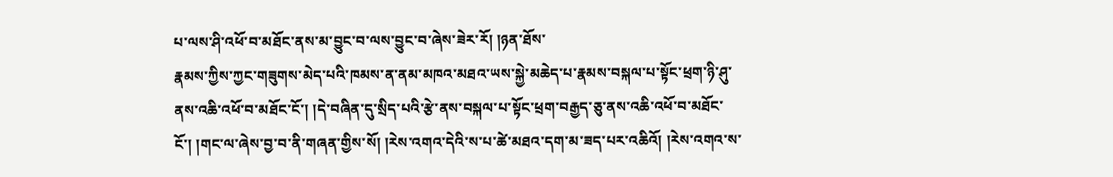པ་ལས་ཤི་འཕོ་བ་མཐོང་ནས་མ་བྱུང་བ་ལས་བྱུང་བ་ཞེས་ཟེར་རོ། །ཉན་ཐོས་
རྣམས་ཀྱིས་ཀྱང་གཟུགས་མེད་པའི་ཁམས་ན་ནམ་མཁའ་མཐའ་ཡས་སྐྱེ་མཆེད་པ་རྣམས་བསྐལ་པ་སྟོང་ཕྲག་ཉི་ཤུ་ནས་འཆི་འཕོ་བ་མཐོང་ངོ་། །དེ་བཞིན་དུ་སྲིད་པའི་རྩེ་ནས་བསྐལ་པ་སྟོང་ཕྲག་བརྒྱད་ཅུ་ནས་འཆི་འཕོ་བ་མཐོང་ངོ་། །གང་ལ་ཞེས་བྱ་བ་ནི་གཞན་གྱིས་སོ། །རེས་འགའ་དེའི་ས་པ་ཚེ་མཐའ་དག་མ་ཟད་པར་འཆིའོ། །རེས་འགའ་ས་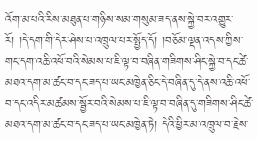འོག་མ་པའི་རིས་མཐུན་པ་གཉིས་སམ་གསུམ་ཟད་ནས་སྐྱེ་བར་འགྱུར་རོ། །དེ་དག་གི་དེར་ཤེས་པ་འཁྲུལ་པར་སྤྱོད་དོ། །བཅོམ་ལྡན་འདས་ཀྱིས་གང་དག་འཆི་འཕོ་བའི་སེམས་པ་ཇི་ལྟ་བ་བཞིན་གཟིགས་ཤིང་སྐྱེ་བ་དང་ཚེ་མཐའ་དག་མ་ཚང་བ་དང་ཟད་པ་ཡང་མཁྱེན་ཅིང་དེ་བཞིན་དུ་དེ་ནས་འཆི་འཕོ་བ་དང་འདིར་མཚམས་སྦྱོར་བའི་སེམས་པ་ཇི་ལྟ་བ་བཞིན་དུ་གཟིགས་ཤིང་ཚེ་མཐའ་དག་མ་ཚང་བ་དང་ཟད་པ་ཡང་མཁྱེན་ཏེ། དེའི་ཕྱིར་མ་འཁྲུལ་བ་རྗེས་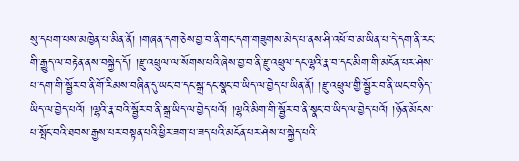སུ་དཔག་པས་མཁྱེན་པ་མིན་ནོ། །གཞན་དག་ཅེས་བྱ་བ་ནི་གང་དག་གཟུགས་མེད་པ་ནས་ཤི་འཕོ་བ་མ་ཡིན་པ་དེ་དག་ནི་རང་གི་རྒྱུད་ལ་བརྟེན་ནས་བསྐྱེད་དོ། །རྫུ་འཕྲུལ་ལ་སོགས་པའི་ཞེས་བྱ་བ་ནི་རྫུ་འཕྲུལ་དང་ལྷའི་རྣ་བ་དང་མིག་གི་མངོན་པར་ཤེས་པ་དག་གི་སྦྱོར་བ་ནི་གོ་རིམས་བཞིན་དུ་ཡང་བ་དང་སྒྲ་དང་སྣང་བ་ཡིད་ལ་བྱེད་པ་ཡིན་ནོ། །རྫུ་འཕྲུལ་གྱི་སྦྱོར་བ་ནི་ཡང་བ་ཉིད་ཡིད་ལ་བྱེད་པའོ། །ལྷའི་རྣ་བའི་སྦྱོར་བ་ནི་སྒྲ་ཡིད་ལ་བྱེད་པའོ། །ལྷའི་མིག་གི་སྦྱོར་བ་ནི་སྣང་བ་ཡིད་ལ་བྱེད་པའོ། །ཉོན་མོངས་པ་སྤོང་བའི་ཐབས་རྒྱས་པར་བསྟན་པའི་ཕྱིར་ཟག་པ་ཟད་པའི་མངོན་པར་ཤེས་པ་སྐྱེད་པའི་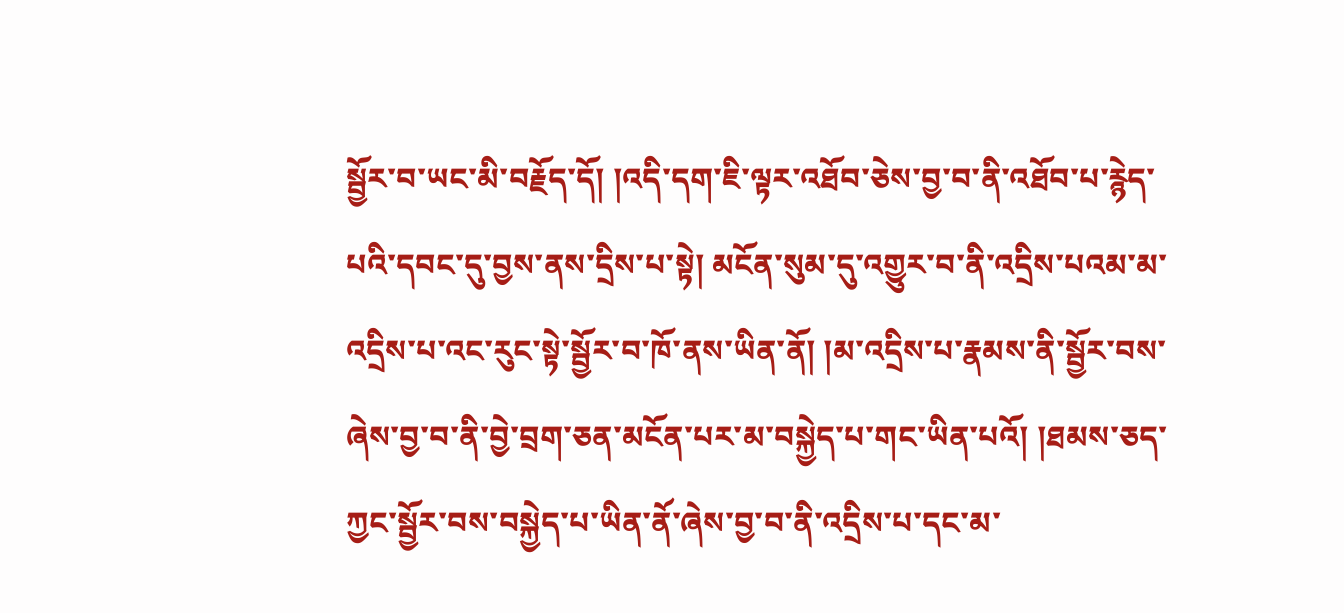སྦྱོར་བ་ཡང་མི་བརྗོད་དོ། །འདི་དག་ཇི་ལྟར་འཐོབ་ཅེས་བྱ་བ་ནི་འཐོབ་པ་རྙེད་པའི་དབང་དུ་བྱས་ནས་དྲིས་པ་སྟེ། མངོན་སུམ་དུ་འགྱུར་བ་ནི་འདྲིས་པའམ་མ་འདྲིས་པ་འང་རུང་སྟེ་སྦྱོར་བ་ཁོ་ནས་ཡིན་ནོ། །མ་འདྲིས་པ་རྣམས་ནི་སྦྱོར་བས་ཞེས་བྱ་བ་ནི་བྱེ་བྲག་ཅན་མངོན་པར་མ་བསྐྱེད་པ་གང་ཡིན་པའོ། །ཐམས་ཅད་ཀྱང་སྦྱོར་བས་བསྐྱེད་པ་ཡིན་ནོ་ཞེས་བྱ་བ་ནི་འདྲིས་པ་དང་མ་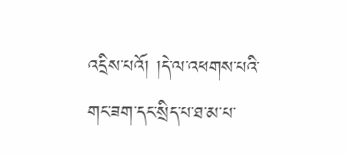འདྲིས་པའོ། །དེ་ལ་འཕགས་པའི་གང་ཟག་དང་སྲིད་པ་ཐ་མ་པ་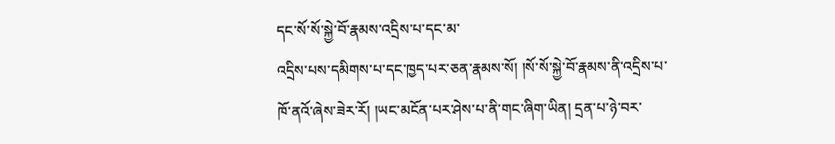དང་སོ་སོ་སྐྱེ་བོ་རྣམས་འདྲིས་པ་དང་མ་
འདྲིས་པས་དམིགས་པ་དང་ཁྱད་པར་ཅན་རྣམས་སོ། །སོ་སོ་སྐྱེ་བོ་རྣམས་ནི་འདྲིས་པ་ཁོ་ནའོ་ཞེས་ཟེར་རོ། །ཡང་མངོན་པར་ཤེས་པ་ནི་གང་ཞིག་ཡིན། དྲན་པ་ཉེ་བར་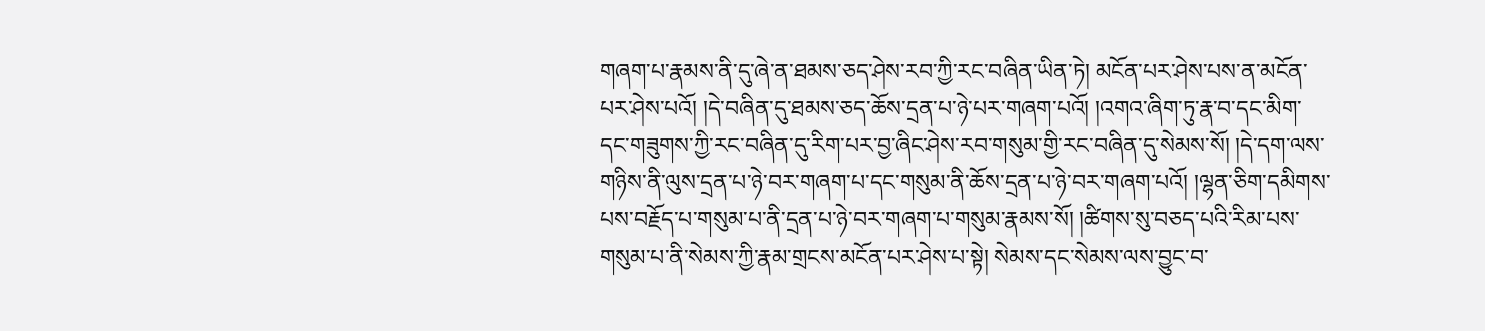གཞག་པ་རྣམས་ནི་དུ་ཞེ་ན་ཐམས་ཅད་ཤེས་རབ་ཀྱི་རང་བཞིན་ཡིན་ཏེ། མངོན་པར་ཤེས་པས་ན་མངོན་པར་ཤེས་པའོ། །དེ་བཞིན་དུ་ཐམས་ཅད་ཆོས་དྲན་པ་ཉེ་པར་གཞག་པའོ། །འགའ་ཞིག་ཏུ་རྣ་བ་དང་མིག་དང་གཟུགས་ཀྱི་རང་བཞིན་དུ་རིག་པར་བྱ་ཞིང་ཤེས་རབ་གསུམ་གྱི་རང་བཞིན་དུ་སེམས་སོ། །དེ་དག་ལས་གཉིས་ནི་ལུས་དྲན་པ་ཉེ་བར་གཞག་པ་དང་གསུམ་ནི་ཆོས་དྲན་པ་ཉེ་བར་གཞག་པའོ། །ལྷན་ཅིག་དམིགས་པས་བརྗོད་པ་གསུམ་པ་ནི་དྲན་པ་ཉེ་བར་གཞག་པ་གསུམ་རྣམས་སོ། །ཚིགས་སུ་བཅད་པའི་རིམ་པས་གསུམ་པ་ནི་སེམས་ཀྱི་རྣམ་གྲངས་མངོན་པར་ཤེས་པ་སྟེ། སེམས་དང་སེམས་ལས་བྱུང་བ་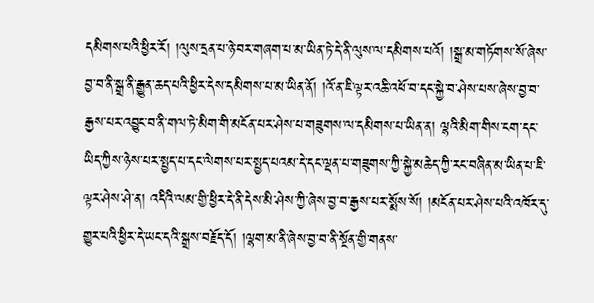དམིགས་པའི་ཕྱིར་རོ། །ལུས་དྲན་པ་ཉེ་བར་གཞག་པ་མ་ཡིན་ཏེ་དེ་ནི་ལུས་ལ་དམིགས་པའོ། །སྒྲ་མ་གཏོགས་སོ་ཞེས་བྱ་བ་ནི་སྒྲ་ནི་རྒྱུན་ཆད་པའི་ཕྱིར་དེས་དམིགས་པ་མ་ཡིན་ནོ། །འོ་ན་ཇི་ལྟར་འཆི་འཕོ་བ་དང་སྐྱེ་བ་ཤེས་པས་ཞེས་བྱ་བ་རྒྱས་པར་འབྱུང་བ་ནི་གལ་ཏེ་མིག་གི་མངོན་པར་ཤེས་པ་གཟུགས་ལ་དམིགས་པ་ཡིན་ན། ལྷའི་མིག་གིས་ངག་དང་ཡིད་ཀྱིས་ཉེས་པར་སྤྱད་པ་དང་ལེགས་པར་སྤྱད་པའམ་དེ་དང་ལྡན་པ་གཟུགས་ཀྱི་སྐྱེ་མཆེད་ཀྱི་རང་བཞིན་མ་ཡིན་པ་ཇི་ལྟར་ཤེས་ཤེ་ན། འདིའི་ལམ་གྱི་ཕྱིར་དེ་ནི་དེས་མི་ཤེས་ཀྱི་ཞེས་བྱ་བ་རྒྱས་པར་སྨོས་སོ། །མངོན་པར་ཤེས་པའི་འཁོར་དུ་གྱུར་པའི་ཕྱིར་དེ་ཡང་དའི་སྒྲས་བརྗོད་དོ། །ལྷག་མ་ནི་ཞེས་བྱ་བ་ནི་སྔོན་གྱི་གནས་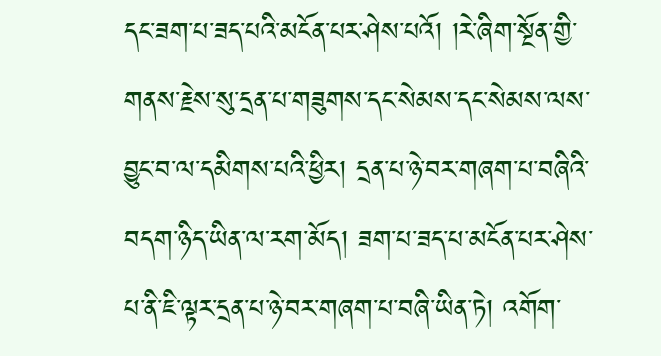དང་ཟག་པ་ཟད་པའི་མངོན་པར་ཤེས་པའོ། །རེ་ཞིག་སྔོན་གྱི་གནས་རྗེས་སུ་དྲན་པ་གཟུགས་དང་སེམས་དང་སེམས་ལས་བྱུང་བ་ལ་དམིགས་པའི་ཕྱིར། དྲན་པ་ཉེ་བར་གཞག་པ་བཞིའི་བདག་ཉིད་ཡིན་ལ་རག་མོད། ཟག་པ་ཟད་པ་མངོན་པར་ཤེས་པ་ནི་ཇི་ལྟར་དྲན་པ་ཉེ་བར་གཞག་པ་བཞི་ཡིན་ཏེ། འགོག་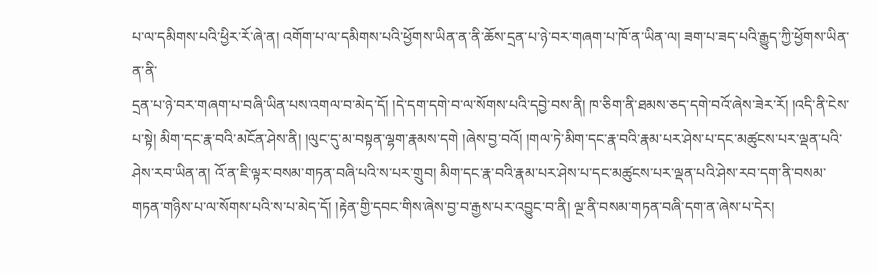པ་ལ་དམིགས་པའི་ཕྱིར་རོ་ཞེ་ན། འགོག་པ་ལ་དམིགས་པའི་ཕྱོགས་ཡིན་ན་ནི་ཆོས་དྲན་པ་ཉེ་བར་གཞག་པ་ཁོ་ན་ཡིན་ལ། ཟག་པ་ཟད་པའི་རྒྱུད་ཀྱི་ཕྱོགས་ཡིན་ན་ནི་
དྲན་པ་ཉེ་བར་གཞག་པ་བཞི་ཡིན་པས་འགལ་བ་མེད་དོ། །དེ་དག་དགེ་བ་ལ་སོགས་པའི་དབྱེ་བས་ནི། ཁ་ཅིག་ནི་ཐམས་ཅད་དགེ་བའོ་ཞེས་ཟེར་རོ། །འདི་ནི་ངེས་པ་སྟེ། མིག་དང་རྣ་བའི་མངོན་ཤེས་ནི། །ལུང་དུ་མ་བསྟན་ལྷག་རྣམས་དགེ །ཞེས་བྱ་བའོ། །གལ་ཏེ་མིག་དང་རྣ་བའི་རྣམ་པར་ཤེས་པ་དང་མཚུངས་པར་ལྡན་པའི་ཤེས་རབ་ཡིན་ན། འོ་ན་ཇི་ལྟར་བསམ་གཏན་བཞི་པའི་ས་པར་གྲུབ། མིག་དང་རྣ་བའི་རྣམ་པར་ཤེས་པ་དང་མཚུངས་པར་ལྡན་པའི་ཤེས་རབ་དག་ནི་བསམ་གཏན་གཉིས་པ་ལ་སོགས་པའི་ས་པ་མེད་དོ། །རྟེན་གྱི་དབང་གིས་ཞེས་བྱ་བ་རྒྱས་པར་འབྱུང་བ་ནི། ལྔ་ནི་བསམ་གཏན་བཞི་དག་ན་ཞེས་པ་དེར།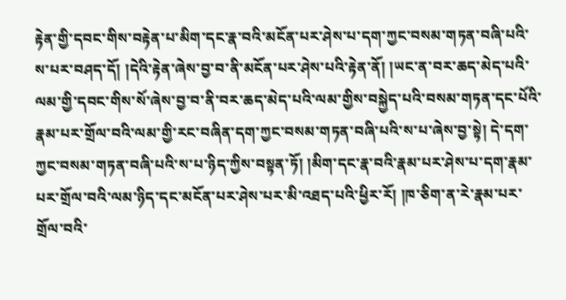རྟེན་གྱི་དབང་གིས་བརྟེན་པ་མིག་དང་རྣ་བའི་མངོན་པར་ཤེས་པ་དག་ཀྱང་བསམ་གཏན་བཞི་པའི་ས་པར་བཤད་དོ། །དེའི་རྟེན་ཞེས་བྱ་བ་ནི་མངོན་པར་ཤེས་པའི་རྟེན་ནོ། །ཡང་ན་བར་ཆད་མེད་པའི་ལམ་གྱི་དབང་གིས་སོ་ཞེས་བྱ་བ་ནི་བར་ཆད་མེད་པའི་ལམ་གྱིས་བསྐྱེད་པའི་བསམ་གཏན་དང་པོའི་རྣམ་པར་གྲོལ་བའི་ལམ་གྱི་རང་བཞིན་དག་ཀྱང་བསམ་གཏན་བཞི་པའི་ས་པ་ཞེས་བྱ་སྟེ། དེ་དག་ཀྱང་བསམ་གཏན་བཞི་པའི་ས་པ་ཉིད་ཀྱིས་བསྟན་ཏོ། །མིག་དང་རྣ་བའི་རྣམ་པར་ཤེས་པ་དག་རྣམ་པར་གྲོལ་བའི་ལམ་ཉིད་དང་མངོན་པར་ཤེས་པར་མི་འཐད་པའི་ཕྱིར་རོ། །ཁ་ཅིག་ན་རེ་རྣམ་པར་གྲོལ་བའི་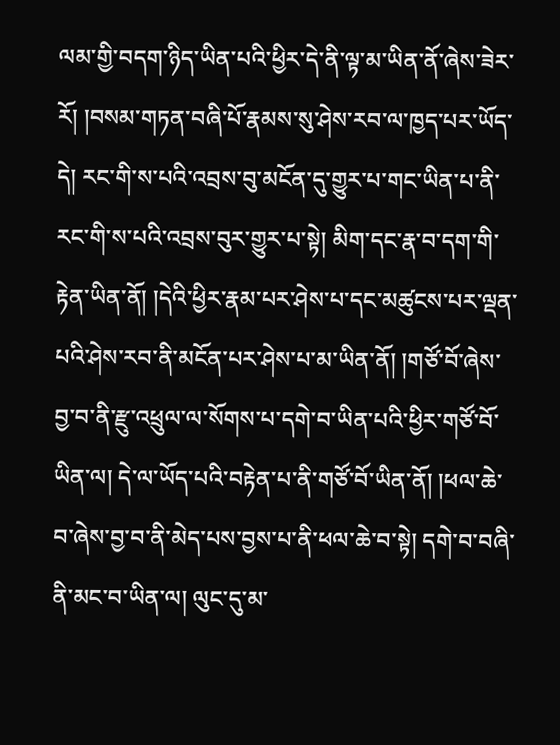ལམ་གྱི་བདག་ཉིད་ཡིན་པའི་ཕྱིར་དེ་ནི་ལྟ་མ་ཡིན་ནོ་ཞེས་ཟེར་རོ། །བསམ་གཏན་བཞི་པོ་རྣམས་སུ་ཤེས་རབ་ལ་ཁྱད་པར་ཡོད་དེ། རང་གི་ས་པའི་འབྲས་བུ་མངོན་དུ་གྱུར་པ་གང་ཡིན་པ་ནི་རང་གི་ས་པའི་འབྲས་བུར་གྱུར་པ་སྟེ། མིག་དང་རྣ་བ་དག་གི་རྟེན་ཡིན་ནོ། །དེའི་ཕྱིར་རྣམ་པར་ཤེས་པ་དང་མཚུངས་པར་ལྡན་པའི་ཤེས་རབ་ནི་མངོན་པར་ཤེས་པ་མ་ཡིན་ནོ། །གཙོ་བོ་ཞེས་བྱ་བ་ནི་རྫུ་འཕྲུལ་ལ་སོགས་པ་དགེ་བ་ཡིན་པའི་ཕྱིར་གཙོ་བོ་ཡིན་ལ། དེ་ལ་ཡོད་པའི་བརྟེན་པ་ནི་གཙོ་བོ་ཡིན་ནོ། །ཕལ་ཆེ་བ་ཞེས་བྱ་བ་ནི་མེད་པས་བྱས་པ་ནི་ཕལ་ཆེ་བ་སྟེ། དགེ་བ་བཞི་ནི་མང་བ་ཡིན་ལ། ལུང་དུ་མ་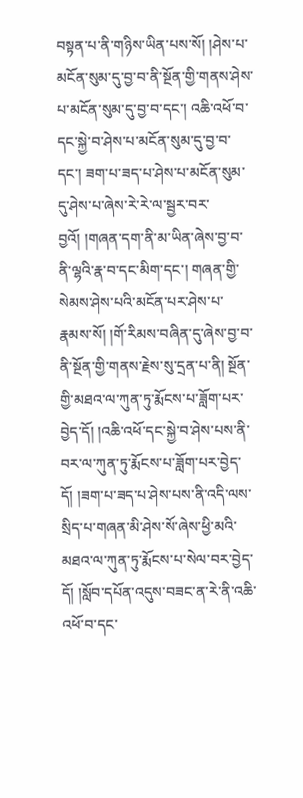བསྟན་པ་ནི་གཉིས་ཡིན་པས་སོ། །ཤེས་པ་མངོན་སུམ་དུ་བྱ་བ་ནི་སྔོན་གྱི་གནས་ཤེས་
པ་མངོན་སུམ་དུ་བྱ་བ་དང་། འཆི་འཕོ་བ་དང་སྐྱེ་བ་ཤེས་པ་མངོན་སུམ་དུ་བྱ་བ་དང་། ཟག་པ་ཟད་པ་ཤེས་པ་མངོན་སུམ་དུ་ཤེས་པ་ཞེས་རེ་རེ་ལ་སྦྱར་བར་བྱའོ། །གཞན་དག་ནི་མ་ཡིན་ཞེས་བྱ་བ་ནི་ལྷའི་རྣ་བ་དང་མིག་དང་། གཞན་གྱི་སེམས་ཤེས་པའི་མངོན་པར་ཤེས་པ་རྣམས་སོ། །གོ་རིམས་བཞིན་དུ་ཞེས་བྱ་བ་ནི་སྔོན་གྱི་གནས་རྗེས་སུ་དྲན་པ་ནི། སྔོན་གྱི་མཐའ་ལ་ཀུན་ཏུ་རྨོངས་པ་ཟློག་པར་བྱེད་དོ། །འཆི་འཕོ་དང་སྐྱེ་བ་ཤེས་པས་ནི་བར་ལ་ཀུན་ཏུ་རྨོངས་པ་ཟློག་པར་བྱེད་དོ། །ཟག་པ་ཟད་པ་ཤེས་པས་ནི་འདི་ལས་སྲིད་པ་གཞན་མི་ཤེས་སོ་ཞེས་ཕྱི་མའི་མཐའ་ལ་ཀུན་ཏུ་རྨོངས་པ་སེལ་བར་བྱེད་དོ། །སློབ་དཔོན་འདུས་བཟང་ན་རེ་ནི་འཆི་འཕོ་བ་དང་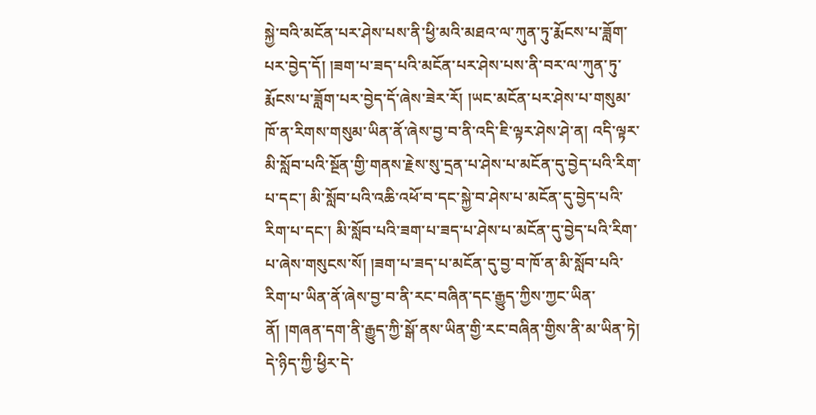སྐྱེ་བའི་མངོན་པར་ཤེས་པས་ནི་ཕྱི་མའི་མཐའ་ལ་ཀུན་ཏུ་རྨོངས་པ་ཟློག་པར་བྱེད་དོ། །ཟག་པ་ཟད་པའི་མངོན་པར་ཤེས་པས་ནི་བར་ལ་ཀུན་ཏུ་རྨོངས་པ་ཟློག་པར་བྱེད་དོ་ཞེས་ཟེར་རོ། །ཡང་མངོན་པར་ཤེས་པ་གསུམ་ཁོ་ན་རིགས་གསུམ་ཡིན་ནོ་ཞེས་བྱ་བ་ནི་འདི་ཇི་ལྟར་ཤེས་ཤེ་ན། འདི་ལྟར་མི་སློབ་པའི་སྔོན་གྱི་གནས་རྗེས་སུ་དྲན་པ་ཤེས་པ་མངོན་དུ་བྱེད་པའི་རིག་པ་དང་། མི་སློབ་པའི་འཆི་འཕོ་བ་དང་སྐྱེ་བ་ཤེས་པ་མངོན་དུ་བྱེད་པའི་རིག་པ་དང་། མི་སློབ་པའི་ཟག་པ་ཟད་པ་ཤེས་པ་མངོན་དུ་བྱེད་པའི་རིག་པ་ཞེས་གསུངས་སོ། །ཟག་པ་ཟད་པ་མངོན་དུ་བྱ་བ་ཁོ་ན་མི་སློབ་པའི་རིག་པ་ཡིན་ནོ་ཞེས་བྱ་བ་ནི་རང་བཞིན་དང་རྒྱུད་ཀྱིས་ཀྱང་ཡིན་ནོ། །གཞན་དག་ནི་རྒྱུད་ཀྱི་སྒོ་ནས་ཡིན་གྱི་རང་བཞིན་གྱིས་ནི་མ་ཡིན་ཏེ། དེ་ཉིད་ཀྱི་ཕྱིར་དེ་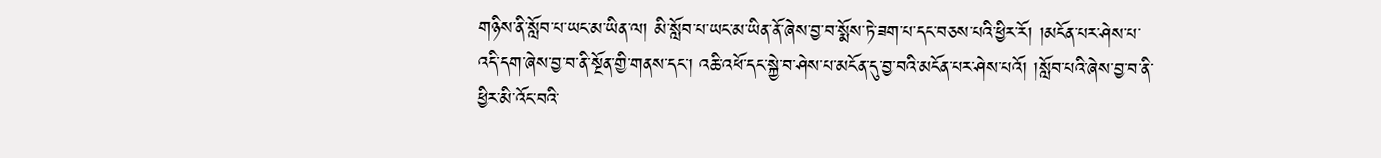གཉིས་ནི་སློབ་པ་ཡང་མ་ཡིན་ལ། མི་སློབ་པ་ཡང་མ་ཡིན་ནོ་ཞེས་བྱ་བ་སྨོས་ཏེ་ཟག་པ་དང་བཅས་པའི་ཕྱིར་རོ། །མངོན་པར་ཤེས་པ་འདི་དག་ཞེས་བྱ་བ་ནི་སྔོན་གྱི་གནས་དང་། འཆི་འཕོ་དང་སྐྱེ་བ་ཤེས་པ་མངོན་དུ་བྱ་བའི་མངོན་པར་ཤེས་པའོ། །སློབ་པའི་ཞེས་བྱ་བ་ནི་ཕྱིར་མི་འོང་བའི་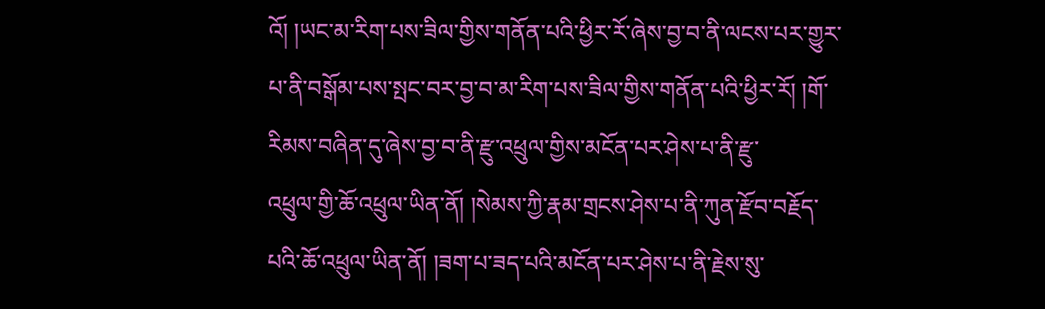འོ། །ཡང་མ་རིག་པས་ཟིལ་གྱིས་གནོན་པའི་ཕྱིར་རོ་ཞེས་བྱ་བ་ནི་ལངས་པར་གྱུར་པ་ནི་བསྒོམ་པས་སྤང་བར་བྱ་བ་མ་རིག་པས་ཟིལ་གྱིས་གནོན་པའི་ཕྱིར་རོ། །གོ་རིམས་བཞིན་དུ་ཞེས་བྱ་བ་ནི་རྫུ་འཕྲུལ་གྱིས་མངོན་པར་ཤེས་པ་ནི་རྫུ་
འཕྲུལ་གྱི་ཆོ་འཕྲུལ་ཡིན་ནོ། །སེམས་ཀྱི་རྣམ་གྲངས་ཤེས་པ་ནི་ཀུན་རྫོབ་བརྗོད་པའི་ཆོ་འཕྲུལ་ཡིན་ནོ། །ཟག་པ་ཟད་པའི་མངོན་པར་ཤེས་པ་ནི་རྗེས་སུ་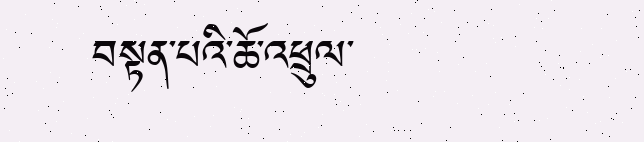བསྟན་པའི་ཆོ་འཕྲུལ་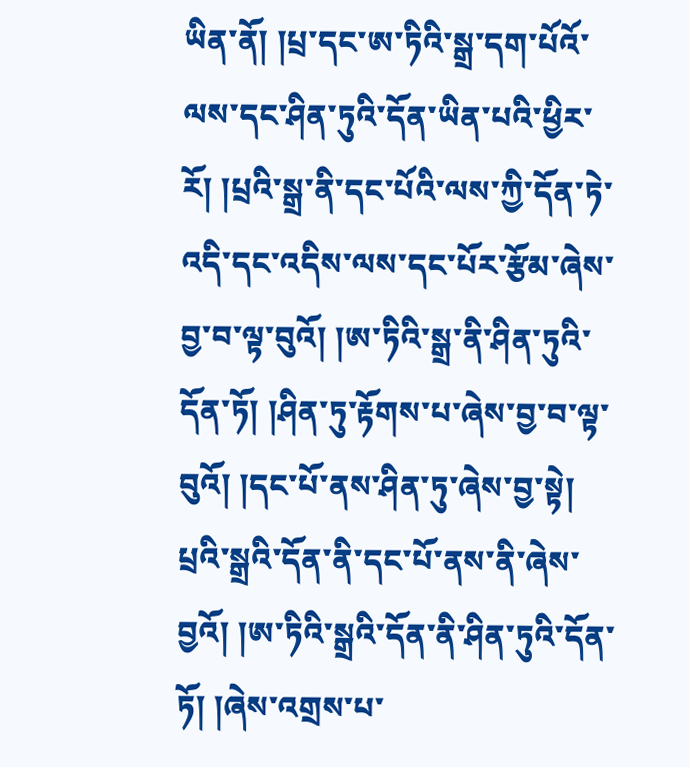ཡིན་ནོ། །པྲ་དང་ཨ་ཏིའི་སྒྲ་དག་པོའོ་ལས་དང་ཤིན་ཏུའི་དོན་ཡིན་པའི་ཕྱིར་རོ། །པྲའི་སྒྲ་ནི་དང་པོའི་ལས་ཀྱི་དོན་ཏེ་འདི་དང་འདིས་ལས་དང་པོར་རྩོམ་ཞེས་བྱ་བ་ལྟ་བུའོ། །ཨ་ཏིའི་སྒྲ་ནི་ཤིན་ཏུའི་དོན་ཏོ། །ཤིན་ཏུ་རྟོགས་པ་ཞེས་བྱ་བ་ལྟ་བུའོ། །དང་པོ་ནས་ཤིན་ཏུ་ཞེས་བྱ་སྟེ། པྲའི་སྒྲའི་དོན་ནི་དང་པོ་ནས་ནི་ཞེས་བྱའོ། །ཨ་ཏིའི་སྒྲའི་དོན་ནི་ཤིན་ཏུའི་དོན་ཏོ། །ཞེས་འགྲས་པ་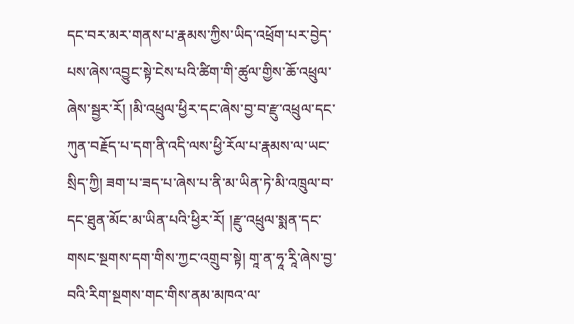དང་བར་མར་གནས་པ་རྣམས་ཀྱིས་ཡིད་འཕྲོག་པར་བྱེད་པས་ཞེས་འབྱུང་སྟེ་ངེས་པའི་ཚིག་གི་ཚུལ་གྱིས་ཆོ་འཕྲུལ་ཞེས་སྦྱར་རོ། །མི་འཕྲུལ་ཕྱིར་དང་ཞེས་བྱ་བ་རྫུ་འཕྲུལ་དང་ཀུན་བརྗོད་པ་དག་ནི་འདི་ལས་ཕྱི་རོལ་པ་རྣམས་ལ་ཡང་སྲིད་ཀྱི། ཟག་པ་ཟད་པ་ཞེས་པ་ནི་མ་ཡིན་ཏེ་མི་འཁྲུལ་བ་དང་ཐུན་མོང་མ་ཡིན་པའི་ཕྱིར་རོ། །རྫུ་འཕྲུལ་སྨན་དང་གསང་སྔགས་དག་གིས་ཀྱང་འགྲུབ་སྟེ། གཱ་ན་ཧཱ་རཱི་ཞེས་བྱ་བའི་རིག་སྔགས་གང་གིས་ནམ་མཁའ་ལ་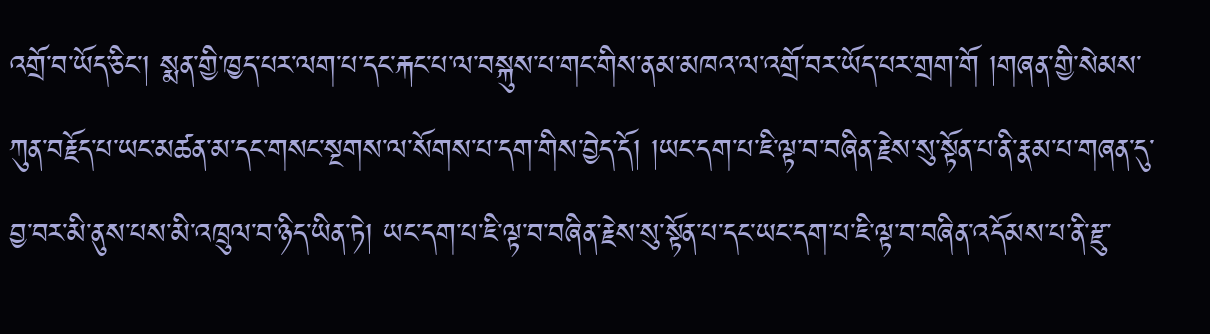འགྲོ་བ་ཡོད་ཅིང་། སྨན་གྱི་ཁྱད་པར་ལག་པ་དང་རྐང་པ་ལ་བསྐུས་པ་གང་གིས་ནམ་མཁའ་ལ་འགྲོ་བར་ཡོད་པར་གྲག་གོ །གཞན་གྱི་སེམས་ཀུན་བརྗོད་པ་ཡང་མཚན་མ་དང་གསང་སྔགས་ལ་སོགས་པ་དག་གིས་བྱེད་དོ། །ཡང་དག་པ་ཇི་ལྟ་བ་བཞིན་རྗེས་སུ་སྟོན་པ་ནི་རྣམ་པ་གཞན་དུ་བྱ་བར་མི་ནུས་པས་མི་འཁྲུལ་བ་ཉིད་ཡིན་ཏེ། ཡང་དག་པ་ཇི་ལྟ་བ་བཞིན་རྗེས་སུ་སྟོན་པ་དང་ཡང་དག་པ་ཇི་ལྟ་བ་བཞིན་འདོམས་པ་ནི་རྫུ་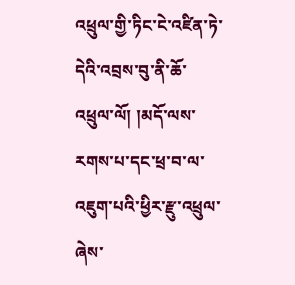འཕྲུལ་གྱི་ཏིང་ངེ་འཛིན་ཏེ་དེའི་འབྲས་བུ་ནི་ཆོ་འཕྲུལ་ལོ། །མདོ་ལས་རགས་པ་དང་ཕྲ་བ་ལ་འཇུག་པའི་ཕྱིར་རྫུ་འཕྲུལ་ཞེས་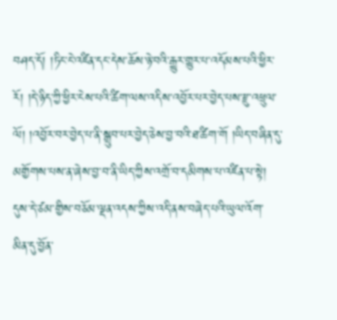བཤད་དོ། །ཏིང་ངེ་འཛིན་དང་དེས་ཆོས་ཉེ་བའི་རྒྱུར་གྱུར་པ་འདོམས་པའི་ཕྱིར་རོ། །དེ་ཉིད་ཀྱི་ཕྱིར་ངེས་པའི་ཚིག་ལས་འདིས་འབྱོར་པར་བྱེད་པས་རྫུ་འཕྲུལ་ལོ། །འབྱོར་བར་བྱེད་པ་ནི་སྒྲུབ་པར་བྱེད་ཅེས་བྱ་བའི་ཐ་ཚིག་གོ །ཡིད་བཞིན་དུ་མགྱོགས་པས་ན་ཞེས་བྱ་བ་ནི་ཡིད་ཀྱིས་འགྲོ་བ་དམིགས་པ་འཛིན་པ་སྟེ། དུས་དེ་ཙམ་གྱིས་བཅོམ་ལྡན་འདས་ཀྱིས་འདི་ནས་བཞེད་པའི་ཡུལ་འོག་
མིན་དུ་བྱོན་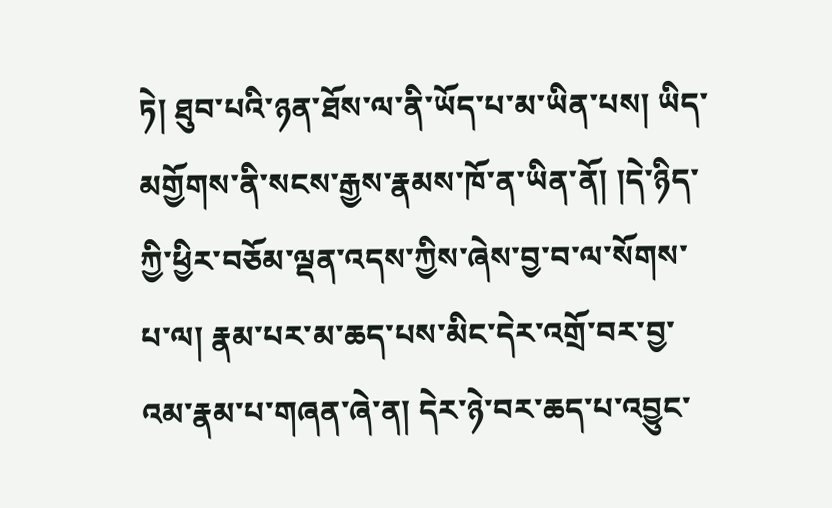ཏེ། ཐུབ་པའི་ཉན་ཐོས་ལ་ནི་ཡོད་པ་མ་ཡིན་པས། ཡིད་མགྱོགས་ནི་སངས་རྒྱས་རྣམས་ཁོ་ན་ཡིན་ནོ། །དེ་ཉིད་ཀྱི་ཕྱིར་བཅོམ་ལྡན་འདས་ཀྱིས་ཞེས་བྱ་བ་ལ་སོགས་པ་ལ། རྣམ་པར་མ་ཆད་པས་མིང་དེར་འགྲོ་བར་བྱ་འམ་རྣམ་པ་གཞན་ཞེ་ན། དེར་ཉེ་བར་ཆད་པ་འབྱུང་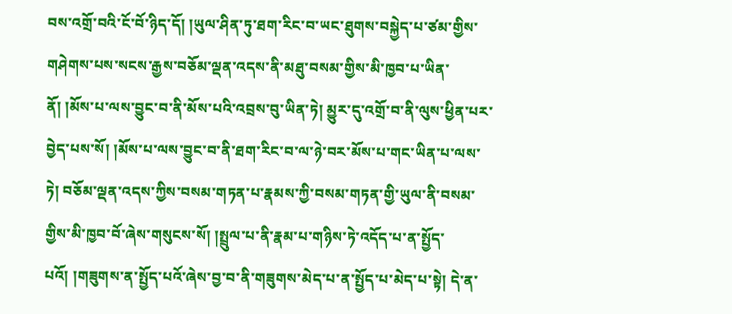བས་འགྲོ་བའི་ངོ་བོ་ཉིད་དོ། །ཡུལ་ཤིན་ཏུ་ཐག་རིང་བ་ཡང་ཐུགས་བསྐྱེད་པ་ཙམ་གྱིས་གཤེགས་པས་སངས་རྒྱས་བཅོམ་ལྡན་འདས་ནི་མཐུ་བསམ་གྱིས་མི་ཁྱབ་པ་ཡིན་ནོ། །མོས་པ་ལས་བྱུང་བ་ནི་མོས་པའི་འབྲས་བུ་ཡིན་ཏེ། མྱུར་དུ་འགྲོ་བ་ནི་ལུས་ཕྱིན་པར་བྱེད་པས་སོ། །མོས་པ་ལས་བྱུང་བ་ནི་ཐག་རིང་བ་ལ་ཉེ་བར་མོས་པ་གང་ཡིན་པ་ལས་ཏེ། བཅོམ་ལྡན་འདས་ཀྱིས་བསམ་གཏན་པ་རྣམས་ཀྱི་བསམ་གཏན་གྱི་ཡུལ་ནི་བསམ་གྱིས་མི་ཁྱབ་བོ་ཞེས་གསུངས་སོ། །སྤྲུལ་པ་ནི་རྣམ་པ་གཉིས་ཏེ་འདོད་པ་ན་སྤྱོད་པའོ། །གཟུགས་ན་སྤྱོད་པའོ་ཞེས་བྱ་བ་ནི་གཟུགས་མེད་པ་ན་སྤྱོད་པ་མེད་པ་སྟེ། དེ་ན་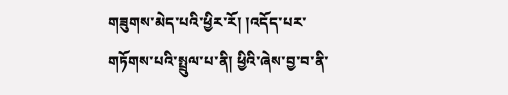གཟུགས་མེད་པའི་ཕྱིར་རོ། །འདོད་པར་གཏོགས་པའི་སྤྲུལ་པ་ནི། ཕྱིའི་ཞེས་བྱ་བ་ནི་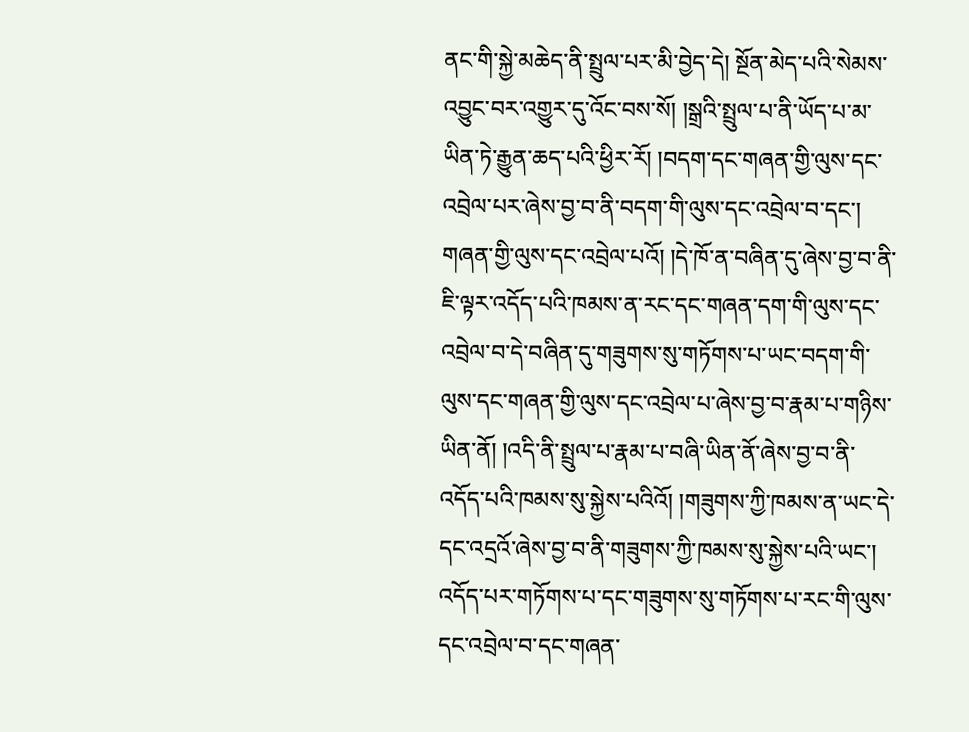ནང་གི་སྐྱེ་མཆེད་ནི་སྤྲུལ་པར་མི་བྱེད་དེ། སྔོན་མེད་པའི་སེམས་འབྱུང་བར་འགྱུར་དུ་འོང་བས་སོ། །སྒྲའི་སྤྲུལ་པ་ནི་ཡོད་པ་མ་ཡིན་ཏེ་རྒྱུན་ཆད་པའི་ཕྱིར་རོ། །བདག་དང་གཞན་གྱི་ལུས་དང་འབྲེལ་པར་ཞེས་བྱ་བ་ནི་བདག་གི་ལུས་དང་འབྲེལ་བ་དང་། གཞན་གྱི་ལུས་དང་འབྲེལ་པའོ། །དེ་ཁོ་ན་བཞིན་དུ་ཞེས་བྱ་བ་ནི་ཇི་ལྟར་འདོད་པའི་ཁམས་ན་རང་དང་གཞན་དག་གི་ལུས་དང་འབྲེལ་བ་དེ་བཞིན་དུ་གཟུགས་སུ་གཏོགས་པ་ཡང་བདག་གི་ལུས་དང་གཞན་གྱི་ལུས་དང་འབྲེལ་པ་ཞེས་བྱ་བ་རྣམ་པ་གཉིས་ཡིན་ནོ། །འདི་ནི་སྤྲུལ་པ་རྣམ་པ་བཞི་ཡིན་ནོ་ཞེས་བྱ་བ་ནི་འདོད་པའི་ཁམས་སུ་སྐྱེས་པའིའོ། །གཟུགས་ཀྱི་ཁམས་ན་ཡང་དེ་དང་འདྲའོ་ཞེས་བྱ་བ་ནི་གཟུགས་ཀྱི་ཁམས་སུ་སྐྱེས་པའི་ཡང་། འདོད་པར་གཏོགས་པ་དང་གཟུགས་སུ་གཏོགས་པ་རང་གི་ལུས་དང་འབྲེལ་བ་དང་གཞན་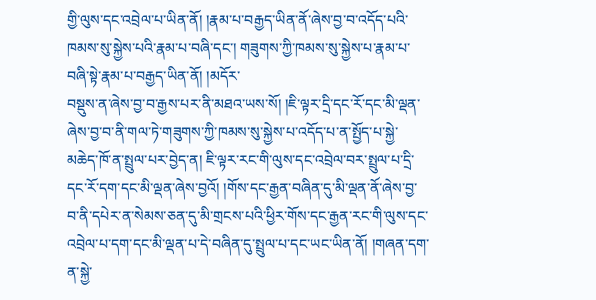གྱི་ལུས་དང་འབྲེལ་པ་ཡིན་ནོ། །རྣམ་པ་བརྒྱད་ཡིན་ནོ་ཞེས་བྱ་བ་འདོད་པའི་ཁམས་སུ་སྐྱེས་པའི་རྣམ་པ་བཞི་དང་། གཟུགས་ཀྱི་ཁམས་སུ་སྐྱེས་པ་རྣམ་པ་བཞི་སྟེ་རྣམ་པ་བརྒྱད་ཡིན་ནོ། །མདོར་
བསྡུས་ན་ཞེས་བྱ་བ་རྒྱས་པར་ནི་མཐའ་ཡས་སོ། །ཇི་ལྟར་དྲི་དང་རོ་དང་མི་ལྡན་ཞེས་བྱ་བ་ནི་གལ་ཏེ་གཟུགས་ཀྱི་ཁམས་སུ་སྐྱེས་པ་འདོད་པ་ན་སྤྱོད་པ་སྐྱེ་མཆེད་ཁོ་ན་སྤྲུལ་པར་བྱེད་ན། ཇི་ལྟར་རང་གི་ལུས་དང་འབྲེལ་བར་སྤྲུལ་པ་དྲི་དང་རོ་དག་དང་མི་ལྡན་ཞེས་བྱའོ། །གོས་དང་རྒྱན་བཞིན་དུ་མི་ལྡན་ནོ་ཞེས་བྱ་བ་ནི་དཔེར་ན་སེམས་ཅན་དུ་མི་གྲངས་པའི་ཕྱིར་གོས་དང་རྒྱན་རང་གི་ལུས་དང་འབྲེལ་པ་དག་དང་མི་ལྡན་པ་དེ་བཞིན་དུ་སྤྲུལ་པ་དང་ཡང་ཡིན་ནོ། །གཞན་དག་ན་སྐྱེ་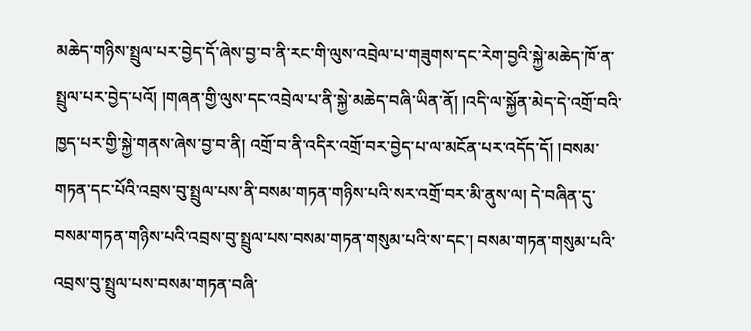མཆེད་གཉིས་སྤྲུལ་པར་བྱེད་དོ་ཞེས་བྱ་བ་ནི་རང་གི་ལུས་འབྲེལ་པ་གཟུགས་དང་རེག་བྱའི་སྐྱེ་མཆེད་ཁོ་ན་སྤྲུལ་པར་བྱེད་པའོ། །གཞན་གྱི་ལུས་དང་འབྲེལ་པ་ནི་སྐྱེ་མཆེད་བཞི་ཡིན་ནོ། །འདི་ལ་སྐྱོན་མེད་དེ་འགྲོ་བའི་ཁྱད་པར་གྱི་སྐྱེ་གནས་ཞེས་བྱ་བ་ནི། འགྲོ་བ་ནི་འདིར་འགྲོ་བར་བྱེད་པ་ལ་མངོན་པར་འདོད་དོ། །བསམ་གཏན་དང་པོའི་འབྲས་བུ་སྤྲུལ་པས་ནི་བསམ་གཏན་གཉིས་པའི་སར་འགྲོ་བར་མི་ནུས་ལ། དེ་བཞིན་དུ་བསམ་གཏན་གཉིས་པའི་འབྲས་བུ་སྤྲུལ་པས་བསམ་གཏན་གསུམ་པའི་ས་དང་། བསམ་གཏན་གསུམ་པའི་འབྲས་བུ་སྤྲུལ་པས་བསམ་གཏན་བཞི་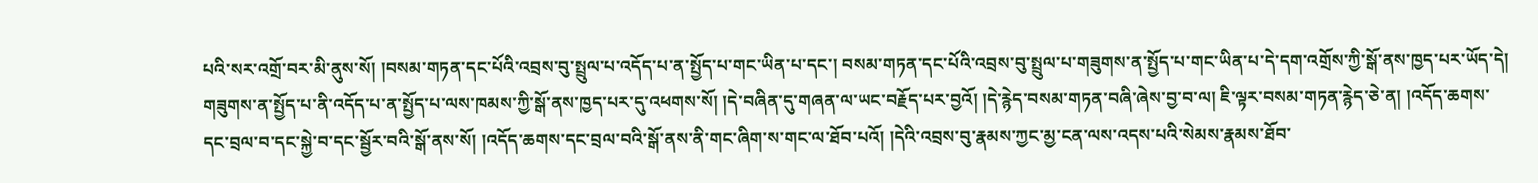པའི་སར་འགྲོ་བར་མི་ནུས་སོ། །བསམ་གཏན་དང་པོའི་འབྲས་བུ་སྤྲུལ་པ་འདོད་པ་ན་སྤྱོད་པ་གང་ཡིན་པ་དང་། བསམ་གཏན་དང་པོའི་འབྲས་བུ་སྤྲུལ་པ་གཟུགས་ན་སྤྱོད་པ་གང་ཡིན་པ་དེ་དག་འགྲོས་ཀྱི་སྒོ་ནས་ཁྱད་པར་ཡོད་དེ། གཟུགས་ན་སྤྱོད་པ་ནི་འདོད་པ་ན་སྤྱོད་པ་ལས་ཁམས་ཀྱི་སྒོ་ནས་ཁྱད་པར་དུ་འཕགས་སོ། །དེ་བཞིན་དུ་གཞན་ལ་ཡང་བརྗོད་པར་བྱའོ། །དེ་རྙེད་བསམ་གཏན་བཞི་ཞེས་བྱ་བ་ལ། ཇི་ལྟར་བསམ་གཏན་རྙེད་ཅེ་ན། །འདོད་ཆགས་དང་བྲལ་བ་དང་སྐྱེ་བ་དང་སྦྱོར་བའི་སྒོ་ནས་སོ། །འདོད་ཆགས་དང་བྲལ་བའི་སྒོ་ནས་ནི་གང་ཞིག་ས་གང་ལ་ཐོབ་པའོ། །དེའི་འབྲས་བུ་རྣམས་ཀྱང་མྱ་ངན་ལས་འདས་པའི་སེམས་རྣམས་ཐོབ་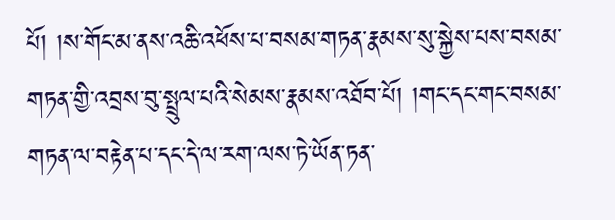པོ། །ས་གོང་མ་ནས་འཆི་འཕོས་པ་བསམ་གཏན་རྣམས་སུ་སྐྱེས་པས་བསམ་གཏན་གྱི་འབྲས་བུ་སྤྲུལ་པའི་སེམས་རྣམས་འཐོབ་པོ། །གང་དང་གང་བསམ་གཏན་ལ་བརྟེན་པ་དང་དེ་ལ་རག་ལས་ཏེ་ཡོན་ཏན་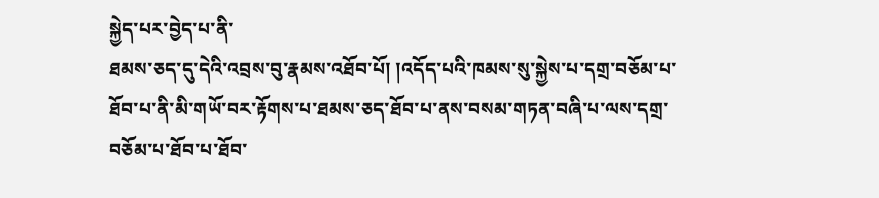སྐྱེད་པར་བྱེད་པ་ནི་
ཐམས་ཅད་དུ་དེའི་འབྲས་བུ་རྣམས་འཐོབ་པོ། །འདོད་པའི་ཁམས་སུ་སྐྱེས་པ་དགྲ་བཅོམ་པ་ཐོབ་པ་ནི་མི་གཡོ་བར་རྟོགས་པ་ཐམས་ཅད་ཐོབ་པ་ནས་བསམ་གཏན་བཞི་པ་ལས་དགྲ་བཅོམ་པ་ཐོབ་པ་ཐོབ་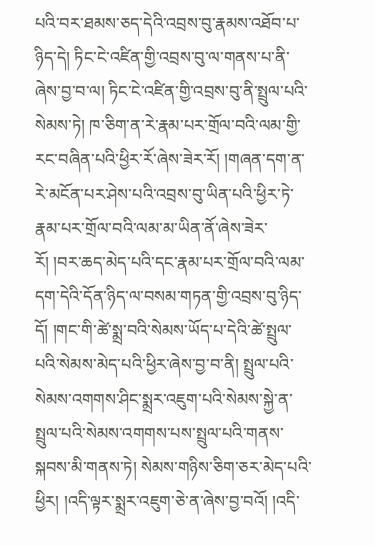པའི་བར་ཐམས་ཅད་དེའི་འབྲས་བུ་རྣམས་འཐོབ་པ་ཉིད་དེ། ཏིང་ངེ་འཛིན་གྱི་འབྲས་བུ་ལ་གནས་པ་ནི་ཞེས་བྱ་བ་ལ། ཏིང་ངེ་འཛིན་གྱི་འབྲས་བུ་ནི་སྤྲུལ་པའི་སེམས་ཏེ། ཁ་ཅིག་ན་རེ་རྣམ་པར་གྲོལ་བའི་ལམ་གྱི་རང་བཞིན་པའི་ཕྱིར་རོ་ཞེས་ཟེར་རོ། །གཞན་དག་ན་རེ་མངོན་པར་ཤེས་པའི་འབྲས་བུ་ཡིན་པའི་ཕྱིར་ཏེ་རྣམ་པར་གྲོལ་བའི་ལམ་མ་ཡིན་ནོ་ཞེས་ཟེར་རོ། །བར་ཆད་མེད་པའི་དང་རྣམ་པར་གྲོལ་བའི་ལམ་དག་དེའི་དོན་ཉིད་ལ་བསམ་གཏན་གྱི་འབྲས་བུ་ཉིད་དོ། །གང་གི་ཚེ་སྨྲ་བའི་སེམས་ཡོད་པ་དེའི་ཚེ་སྤྲུལ་པའི་སེམས་མེད་པའི་ཕྱིར་ཞེས་བྱ་བ་ནི། སྤྲུལ་པའི་སེམས་འགགས་ཤིང་སྨྲར་འཇུག་པའི་སེམས་སྐྱེ་ན་སྤྲུལ་པའི་སེམས་འགགས་པས་སྤྲུལ་པའི་གནས་སྐབས་མི་གནས་ཏེ། སེམས་གཉིས་ཅིག་ཅར་མེད་པའི་ཕྱིར། །འདི་ལྟར་སྨྲར་འཇུག་ཅེ་ན་ཞེས་བྱ་བའོ། །འདི་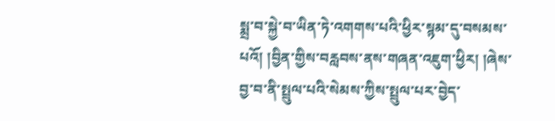སྨྲ་བ་སྐྱེ་བ་ཡིན་ཏེ་འགགས་པའི་ཕྱིར་སྙམ་དུ་བསམས་པའོ། །བྱིན་གྱིས་བརླབས་ནས་གཞན་འཇུག་ཕྱིར། །ཞེས་བྱ་བ་ནི་སྤྲུལ་པའི་སེམས་ཀྱིས་སྤྲུལ་པར་བྱེད་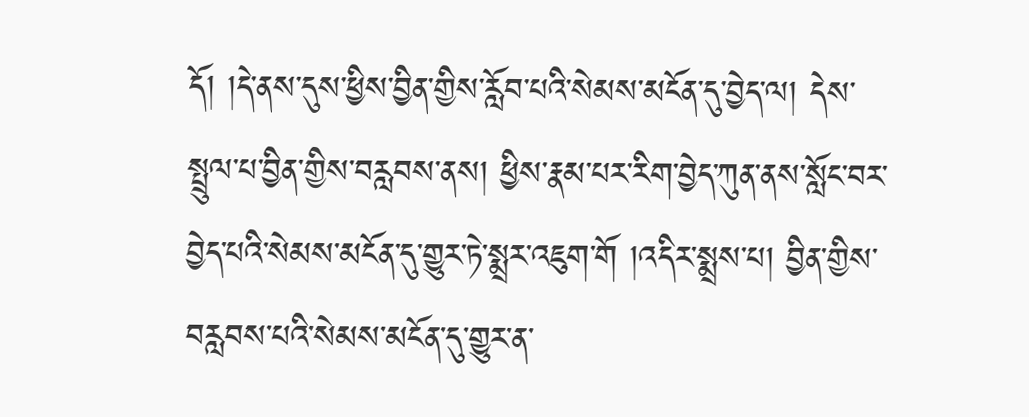དོ། །དེ་ནས་དུས་ཕྱིས་བྱིན་གྱིས་རློབ་པའི་སེམས་མངོན་དུ་བྱེད་ལ། དེས་སྤྲུལ་པ་བྱིན་གྱིས་བརླབས་ནས། ཕྱིས་རྣམ་པར་རིག་བྱེད་ཀུན་ནས་སློང་བར་བྱེད་པའི་སེམས་མངོན་དུ་གྱུར་ཏེ་སྨྲར་འཇུག་གོ །འདིར་སྨྲས་པ། བྱིན་གྱིས་བརླབས་པའི་སེམས་མངོན་དུ་གྱུར་ན་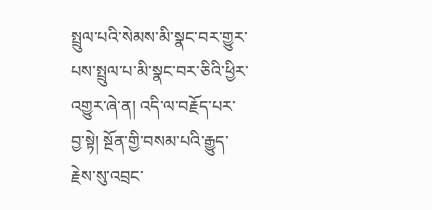སྤྲུལ་པའི་སེམས་མི་སྣང་བར་གྱུར་པས་སྤྲུལ་པ་མི་སྣང་བར་ཅིའི་ཕྱིར་འགྱུར་ཞེ་ན། འདི་ལ་བརྗོད་པར་བྱ་སྟེ། སྔོན་གྱི་བསམ་པའི་རྒྱུད་རྗེས་སུ་འབྲང་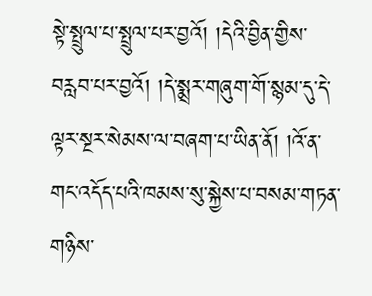སྟེ་སྤྲུལ་པ་སྤྲུལ་པར་བྱའོ། །དེའི་བྱིན་གྱིས་བརླབ་པར་བྱའོ། །དེ་སྨྲར་གཞུག་གོ་སྙམ་དུ་དེ་ལྟར་སྔར་སེམས་ལ་བཞག་པ་ཡིན་ནོ། །འོ་ན་གང་འདོད་པའི་ཁམས་སུ་སྐྱེས་པ་བསམ་གཏན་གཉིས་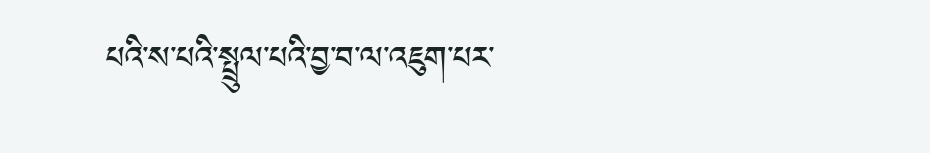པའི་ས་པའི་སྤྲུལ་པའི་བྱ་བ་ལ་འཇུག་པར་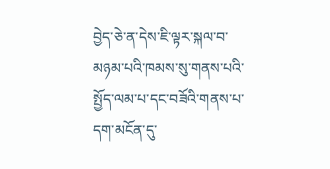བྱེད་ཅེ་ན་དེས་ཇི་ལྟར་སྐལ་བ་མཉམ་པའི་ཁམས་སུ་གནས་པའི་སྤྱོད་ལམ་པ་དང་བཟོའི་གནས་པ་དག་མངོན་དུ་